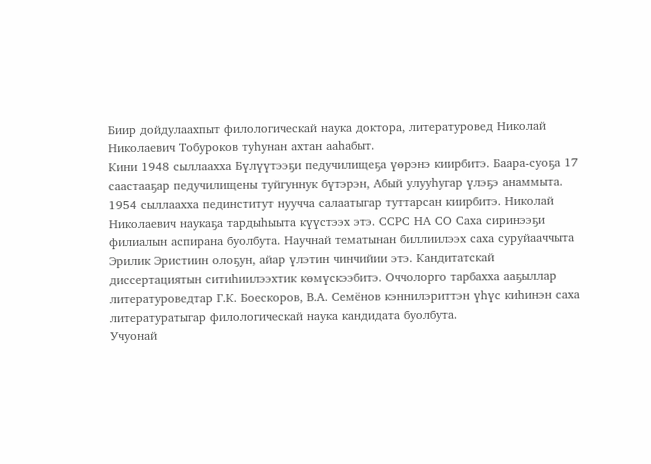Биир дойдулаахпыт филологическай наука доктора, литературовед Николай Николаевич Тобуроков туһунан ахтан ааһабыт.
Кини 1948 сыллаахха Бүлүүтээҕи педучилищеҕа үөрэнэ киирбитэ. Баара-суоҕа 17 саастааҕар педучилищены туйгуннук бүтэрэн, Абый улууһугар үлэҕэ анаммыта. 1954 сыллаахха пединститут нуучча салаатыгар туттарсан киирбитэ. Николай Николаевич наукаҕа тардыһыыта күүстээх этэ. ССРС НА СО Саха сиринээҕи филиалын аспирана буолбута. Научнай тематынан биллиилээх саха суруйааччыта Эрилик Эристиин олоҕун, айар үлэтин чинчийии этэ. Кандитатскай диссертациятын ситиһиилээхтик көмүскээбитэ. Оччолорго тарбахха ааҕыллар литературоведтар Г.К. Боескоров, В.А. Семёнов кэннилэриттэн үһүс киһинэн саха литературатыгар филологическай наука кандидата буолбута.
Учуонай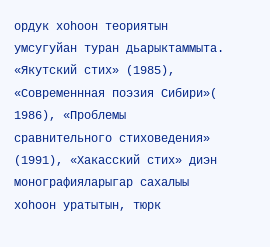ордук хоһоон теориятын умсугуйан туран дьарыктаммыта. «Якутский стих» (1985), «Современнная поэзия Сибири»( 1986), «Проблемы сравнительного стиховедения» (1991), «Хакасский стих» диэн монографияларыгар сахалыы хоһоон уратытын, тюрк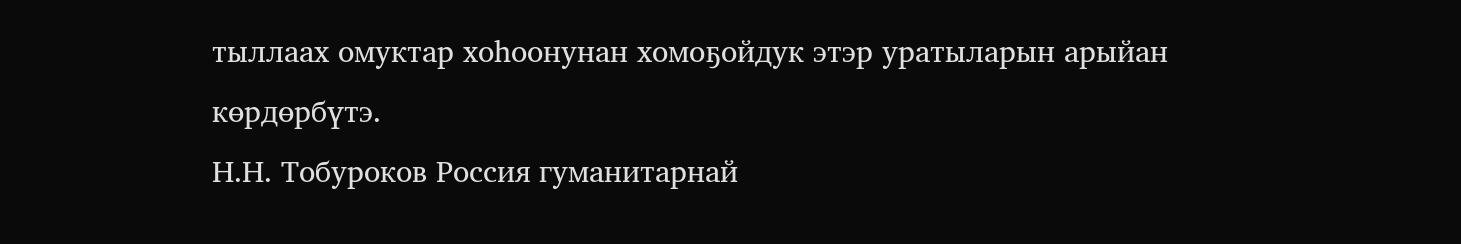тыллаах омуктар хоһоонунан хомоҕойдук этэр уратыларын арыйан көрдөрбүтэ.
Н.Н. Тобуроков Россия гуманитарнай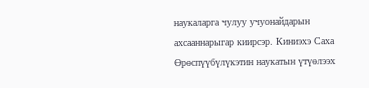наукаларга чулуу учуонайдарын ахсааннарыгар киирсэр. Киниэхэ Саха Өрөспүүбүлүкэтин наукатын үтүөлээх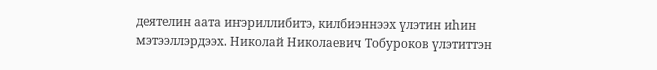деятелин аата иҥэриллибитэ, килбиэннээх үлэтин иһин мэтээллэрдээх. Николай Николаевич Тобуроков үлэтиттэн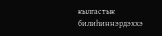кылгастык билиһиннэрдэххэ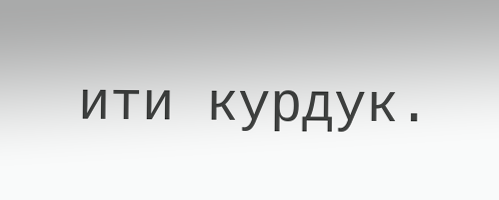ити курдук.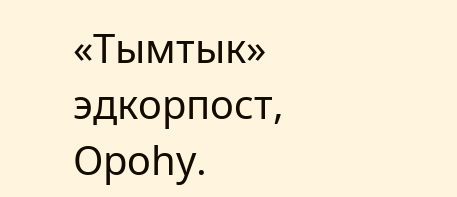«Тымтык» эдкорпост, Ороһу.